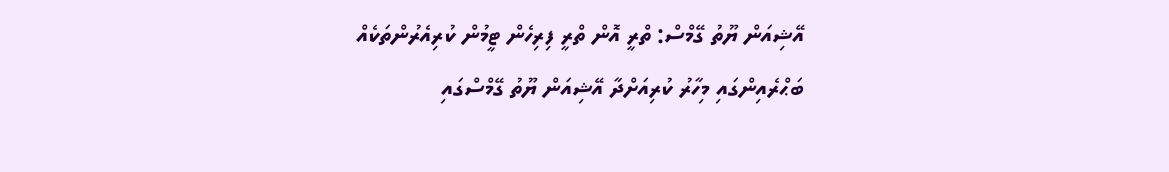އޭޝިއަން ޔޫތު ގޭމްސް: ތްރީ އޮން ތްރީ ފިރިހެން ޓީމުން ކުރިއެރުންތަކެއް
ބަޙްރެއިންގައި މިހާރު ކުރިއަށްދާ އޭޝިއަން ޔޫތު ގޭމްސްގައި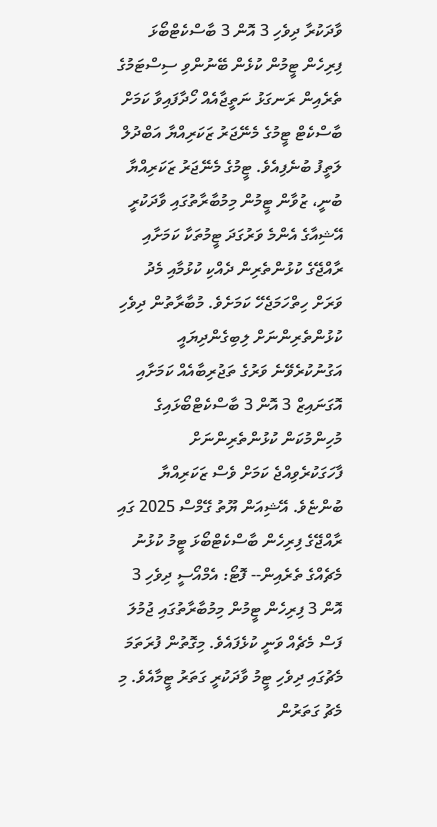ވާދަކުރާ ދިވެހި 3 އޮން 3 ބާސްކެޓްބޯޅަ ފިރިހެން ޓީމުން ކުޅެން ބޭނުންވި ސިސްޓަމުގެ ތެރެއިން ރަނގަޅު ނަތީޖާއެއް ހޯދާފައިވާ ކަމަށް ބާސްކެޓް ޓީމުގެ މެނޭޖަރު ޒަކަރިއްޔާ އަބްދުލް ލަތީފު ބުނެފިއެވެ. ޓީމުގެ މެނޭޖަރު ޒަކަރިއްޔާ ބުނީ، ޒުވާން ޓީމުން މިމުބާރާތުގައި ވާދަކުރީ އޭޝިއާގެ އެންމެ ވަރުގަދަ ޓީމުތަކާ ކަމަށާއި ރާއްޖޭގެ ކުޅުންތެރިން ދެއްކި ކުޅުމާއި މެދު ވަރަށް ހިތްހަމަޖެހޭ ކަމަށެވެ. މުބާރާތުން ދިވެހި ކުޅުންތެރިންނަށް ލިބިގެންދިޔައީ އަގުނުކުރެވޭނެ ވަރުގެ ތަޖުރިބާއެއް ކަމަށާއި އޮގަނައިޒް 3 އޮން 3 ބާސްކެޓްބޯޅައިގެ މުހިންމުކަން ކުޅުންތެރިންނަށް ފާހަގަކުރެވިއްޖެ ކަމަށް ވެސް ޒަކަރިއްޔާ ބުންޏެވެ. އޭޝިއަން ޔޫތު ގޭމްސް 2025 ގައި ރާއްޖޭގެ ފިރިހެން ބާސްކެޓްބޯޅަ ޓީމު ކުޅުނު މެޗެއްގެ ތެރެއިން-- ފޮޓޯ: އެމްއޯސީ ދިވެހި 3 އޮން 3 ފިރިހެން ޓީމުން މިމުބާރާތުގައި ޖުމުލަ ފަސް މެޗެއް ވަނީ ކުޅެފައެވެ. މިގޮތުން ފުރަތަމަ މެޗުގައި ދިވެހި ޓީމު ވާދަކުރީ ގަތަރު ޓީމާއެވެ. މި މެޗު ގަތަރުން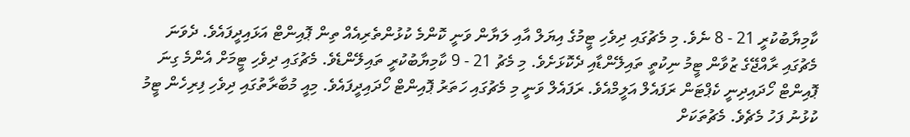ކާމިޔާބުކުރީ 21 - 8 ނެވެ. މި މެޗުގައި ދިވެހި ޓީމުގެ އިޔަލް އާއި ލަޔާން ވަނީ ކޮންމެ ކުޅުންތެރިއެއް ތިން ޕޮއިންޓް އަޅައިދީފައެވެ. ދެވަނަ މެޗުގައި ރާއްޖޭގެ ޒުވާން ޓީމު ނިކުތީ ތައިލޭންޑާއި ދެކޮޅަށެވެ. މި މެޗު 21 - 9 ކާމިޔާބުކުރީ ތައިލޭންޑެވެ. މެޗުގައި ދިވެހި ޓީމަށް އެންމެ ގިނަ ޕޮއިންޓް ހޯދައިދިނީ ކެޕްޓަން ރަފައެލް އަލީމްއެވެ. ރަފައެލް ވަނީ މި މެޗުގައި ހަތަރު ޕޮއިންޓް ހޯދައިދީފައެވެ. މިއީ މުބާރާތުގައި ދިވެހި ފިރިހެން ޓީމު ކުޅުނު ފަހު މެޗެވެ. މެޗުތަކަށް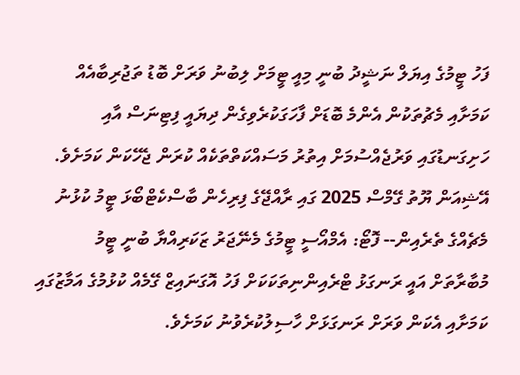ފަހު ޓީމުގެ އިޔަލް ނަޝީދު ބުނީ މިއީ ޓީމަށް ލިބުނު ވަރަށް ބޮޑު ތަޖުރިބާއެއް ކަމަށާއި މެޗުތަކުން އެންމެ ބޮޑަށް ފާހަގަކުރެވިގެން ދިޔައީ ފިޓިނަސް އާއި ހަށިގަނޑުގައި ވަރުޖެއްސުމަށް އިތުރު މަސައްކަތްތަކެއް ކުރަން ޖެހޭކަން ކަމަށެވެ. އޭޝިއަން ޔޫތު ގޭމްސް 2025 ގައި ރާއްޖޭގެ ފިރިހެން ބާސްކެޓްބޯޅަ ޓީމު ކުޅުނު މެޗެއްގެ ތެރެއިން-- ފޮޓޯ: އެމްއޯސީ ޓީމުގެ މެނޭޖަރު ޒަކަރިއްޔާ ބުނީ ޓީމު މުބާރާތަށް އައީ ރަނގަޅު ޓްރެއިންނިތަކަކަށް ފަހު އޮގަނައިޒް ގޭމެއް ކުޅުމުގެ އަމާޒުގައި ކަމަށާއި އެކަން ވަރަށް ރަނގަޅަށް ހާސިލުކުރެވުނު ކަމަށެވެ.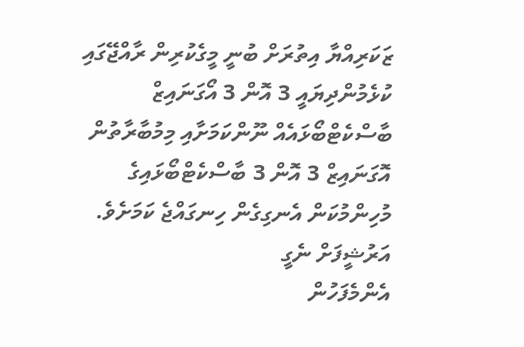ޒަކަރިއްޔާ އިތުރަށް ބުނީ މީގެކުރިން ރާއްޖޭގައި ކުޅެމުންދިޔައީ 3 އޮން 3 އޯގަނައިޒް ބާސްކެޓްބޯޅައެއް ނޫންކަމަށާއި މިމުބާރާތުން އޮގަނައިޒް 3 އޮން 3 ބާސްކެޓްބޯޅައިގެ މުހިންމުކަން އެނގިގެން ހިނގައްޖެ ކަމަށެވެ.
އަރުޝީފަށް ނެގީ
އެންމެފަހުން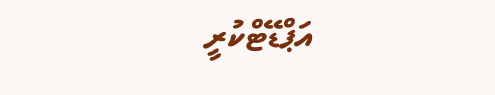އަޕްޑޭޓްކުރީ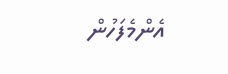އެންމެފަހުން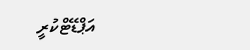އަޕްޑޭޓްކުރީ